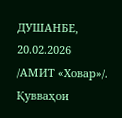ДУШАНБЕ, 20.02.2026 /АМИТ «Ховар»/. Қувваҳои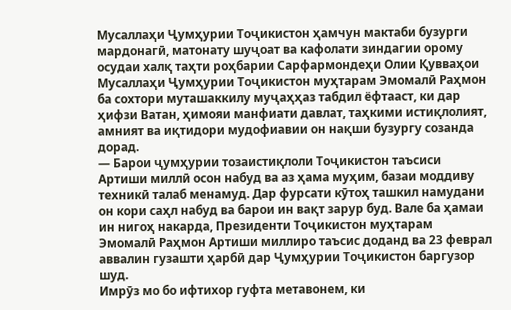Мусаллаҳи Ҷумҳурии Тоҷикистон ҳамчун мактаби бузурги мардонагӣ, матонату шуҷоат ва кафолати зиндагии орому осудаи халқ таҳти роҳбарии Сарфармондеҳи Олии Қувваҳои Мусаллаҳи Ҷумҳурии Тоҷикистон муҳтарам Эмомалӣ Раҳмон ба сохтори муташаккилу муҷаҳҳаз табдил ёфтааст, ки дар ҳифзи Ватан, ҳимояи манфиати давлат, таҳкими истиқлолият, амният ва иқтидори мудофиавии он нақши бузургу созанда дорад.
— Барои ҷумҳурии тозаистиқлоли Тоҷикистон таъсиси Артиши миллӣ осон набуд ва аз ҳама муҳим, базаи моддиву техникӣ талаб менамуд. Дар фурсати кӯтоҳ ташкил намудани он кори саҳл набуд ва барои ин вақт зарур буд. Вале ба ҳамаи ин нигоҳ накарда, Президенти Тоҷикистон муҳтарам Эмомалӣ Раҳмон Артиши миллиро таъсис доданд ва 23 феврал аввалин гузашти ҳарбӣ дар Ҷумҳурии Тоҷикистон баргузор шуд.
Имрӯз мо бо ифтихор гуфта метавонем, ки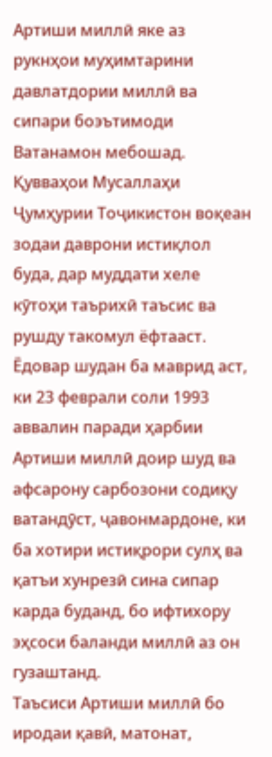Артиши миллӣ яке аз рукнҳои муҳимтарини давлатдории миллӣ ва сипари боэътимоди Ватанамон мебошад.
Қувваҳои Мусаллаҳи Ҷумҳурии Тоҷикистон воқеан зодаи даврони истиқлол буда, дар муддати хеле кӯтоҳи таърихӣ таъсис ва рушду такомул ёфтааст.
Ёдовар шудан ба маврид аст, ки 23 феврали соли 1993 аввалин паради ҳарбии Артиши миллӣ доир шуд ва афсарону сарбозони содиқу ватандӯст, ҷавонмардоне, ки ба хотири истиқрори сулҳ ва қатъи хунрезӣ сина сипар карда буданд, бо ифтихору эҳсоси баланди миллӣ аз он гузаштанд.
Таъсиси Артиши миллӣ бо иродаи қавӣ, матонат,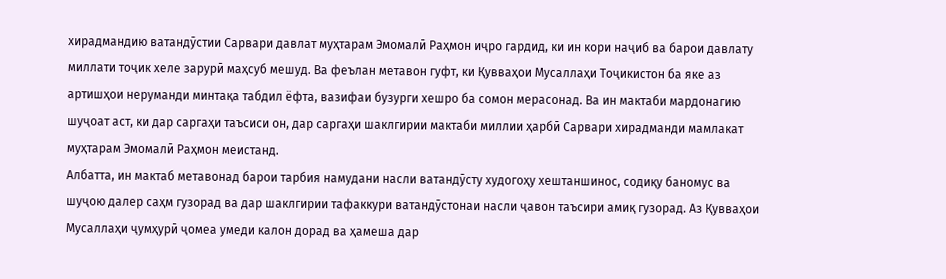хирадмандию ватандӯстии Сарвари давлат муҳтарам Эмомалӣ Раҳмон иҷро гардид, ки ин кори наҷиб ва барои давлату миллати тоҷик хеле зарурӣ маҳсуб мешуд. Ва феълан метавон гуфт, ки Қувваҳои Мусаллаҳи Тоҷикистон ба яке аз артишҳои неруманди минтақа табдил ёфта, вазифаи бузурги хешро ба сомон мерасонад. Ва ин мактаби мардонагию шуҷоат аст, ки дар саргаҳи таъсиси он, дар саргаҳи шаклгирии мактаби миллии ҳарбӣ Сарвари хирадманди мамлакат муҳтарам Эмомалӣ Раҳмон меистанд.
Албатта, ин мактаб метавонад барои тарбия намудани насли ватандӯсту худогоҳу хештаншинос, содиқу баномус ва шуҷою далер саҳм гузорад ва дар шаклгирии тафаккури ватандӯстонаи насли ҷавон таъсири амиқ гузорад. Аз Қувваҳои Мусаллаҳи ҷумҳурӣ ҷомеа умеди калон дорад ва ҳамеша дар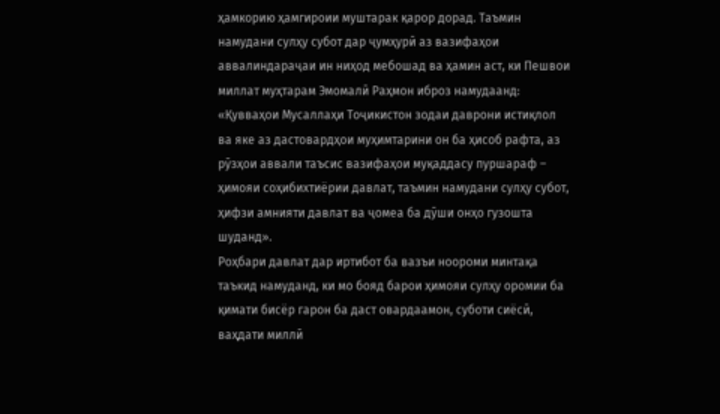ҳамкорию ҳамгироии муштарак қарор дорад. Таъмин намудани сулҳу субот дар ҷумҳурӣ аз вазифаҳои аввалиндараҷаи ин ниҳод мебошад ва ҳамин аст, ки Пешвои миллат муҳтарам Эмомалӣ Раҳмон иброз намудаанд: «Қувваҳои Мусаллаҳи Тоҷикистон зодаи даврони истиқлол ва яке аз дастовардҳои муҳимтарини он ба ҳисоб рафта, аз рӯзҳои аввали таъсис вазифаҳои муқаддасу пуршараф – ҳимояи соҳибихтиёрии давлат, таъмин намудани сулҳу субот, ҳифзи амнияти давлат ва ҷомеа ба дӯши онҳо гузошта шуданд».
Роҳбари давлат дар иртибот ба вазъи ноороми минтақа таъкид намуданд, ки мо бояд барои ҳимояи сулҳу оромии ба қимати бисёр гарон ба даст овардаамон, суботи сиёсӣ, ваҳдати миллӣ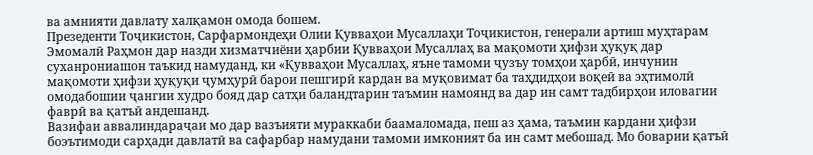ва амнияти давлату халқамон омода бошем.
Презеденти Тоҷикистон, Сарфармондеҳи Олии Қувваҳои Мусаллаҳи Тоҷикистон, генерали артиш муҳтарам Эмомалӣ Раҳмон дар назди хизматчиёни ҳарбии Қувваҳои Мусаллаҳ ва мақомоти ҳифзи ҳуқуқ дар суханрониашон таъкид намуданд, ки «Қувваҳои Мусаллаҳ, яъне тамоми ҷузъу томҳои ҳарбӣ, инчунин мақомоти ҳифзи ҳуқуқи ҷумҳурӣ барои пешгирӣ кардан ва муқовимат ба таҳдидҳои воқеӣ ва эҳтимолӣ омодабошии ҷангии худро бояд дар сатҳи баландтарин таъмин намоянд ва дар ин самт тадбирҳои иловагии фаврӣ ва қатъӣ андешанд.
Вазифаи аввалиндараҷаи мо дар вазъияти мураккаби баамаломада, пеш аз ҳама, таъмин кардани ҳифзи боэътимоди сарҳади давлатӣ ва сафарбар намудани тамоми имконият ба ин самт мебошад. Мо боварии қатъӣ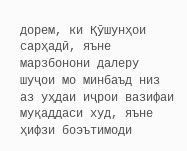дорем, ки Қӯшунҳои сарҳадӣ, яъне марзбонони далеру шуҷои мо минбаъд низ аз уҳдаи иҷрои вазифаи муқаддаси худ, яъне ҳифзи боэътимоди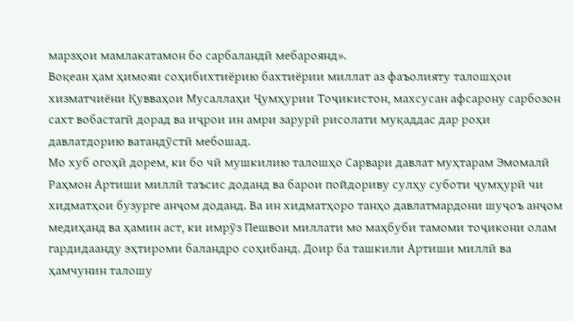марзҳои мамлакатамон бо сарбаландӣ мебароянд».
Воқеан ҳам ҳимояи соҳибихтиёрию бахтиёрии миллат аз фаъолияту талошҳои хизматчиёни Қувваҳои Мусаллаҳи Ҷумҳурии Тоҷикистон, махсусан афсарону сарбозон сахт вобастагӣ дорад ва иҷрои ин амри зарурӣ рисолати муқаддас дар роҳи давлатдорию ватандӯстӣ мебошад.
Мо хуб огоҳӣ дорем, ки бо чӣ мушкилию талошҳо Сарвари давлат муҳтарам Эмомалӣ Раҳмон Артиши миллӣ таъсис доданд ва барои пойдориву сулҳу суботи ҷумҳурӣ чи хидматҳои бузурге анҷом доданд. Ва ин хидматҳоро танҳо давлатмардони шуҷоъ анҷом медиҳанд ва ҳамин аст, ки имрӯз Пешвои миллати мо маҳбуби тамоми тоҷикони олам гардидаанду эҳтироми баландро соҳибанд. Доир ба ташкили Артиши миллӣ ва ҳамчунин талошу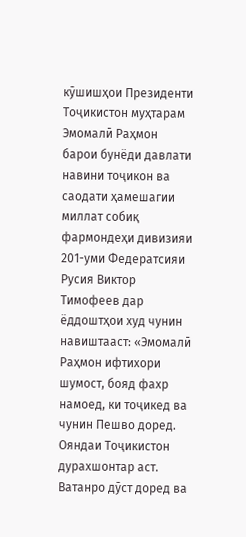кӯшишҳои Президенти Тоҷикистон муҳтарам Эмомалӣ Раҳмон барои бунёди давлати навини тоҷикон ва саодати ҳамешагии миллат собиқ фармондеҳи дивизияи 201-уми Федератсияи Русия Виктор Тимофеев дар ёддоштҳои худ чунин навиштааст: «Эмомалӣ Раҳмон ифтихори шумост, бояд фахр намоед, ки тоҷикед ва чунин Пешво доред. Ояндаи Тоҷикистон дурахшонтар аст. Ватанро дӯст доред ва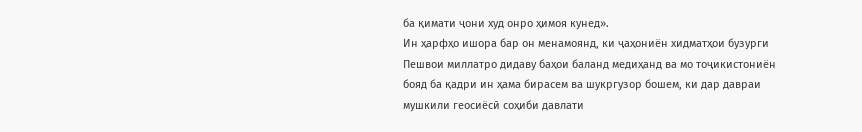ба қимати ҷони худ онро ҳимоя кунед».
Ин ҳарфҳо ишора бар он менамоянд, ки ҷаҳониён хидматҳои бузурги Пешвои миллатро дидаву баҳои баланд медиҳанд ва мо тоҷикистониён бояд ба қадри ин ҳама бирасем ва шукргузор бошем, ки дар давраи мушкили геосиёсӣ соҳиби давлати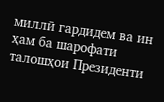миллӣ гардидем ва ин ҳам ба шарофати талошҳои Президенти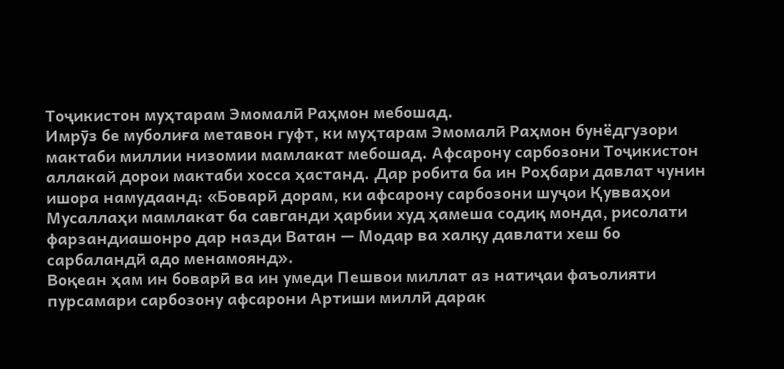Тоҷикистон муҳтарам Эмомалӣ Раҳмон мебошад.
Имрӯз бе муболиға метавон гуфт, ки муҳтарам Эмомалӣ Раҳмон бунёдгузори мактаби миллии низомии мамлакат мебошад. Афсарону сарбозони Тоҷикистон аллакай дорои мактаби хосса ҳастанд. Дар робита ба ин Роҳбари давлат чунин ишора намудаанд: «Боварӣ дорам, ки афсарону сарбозони шуҷои Қувваҳои Мусаллаҳи мамлакат ба савганди ҳарбии худ ҳамеша содиқ монда, рисолати фарзандиашонро дар назди Ватан — Модар ва халқу давлати хеш бо сарбаландӣ адо менамоянд».
Воқеан ҳам ин боварӣ ва ин умеди Пешвои миллат аз натиҷаи фаъолияти пурсамари сарбозону афсарони Артиши миллӣ дарак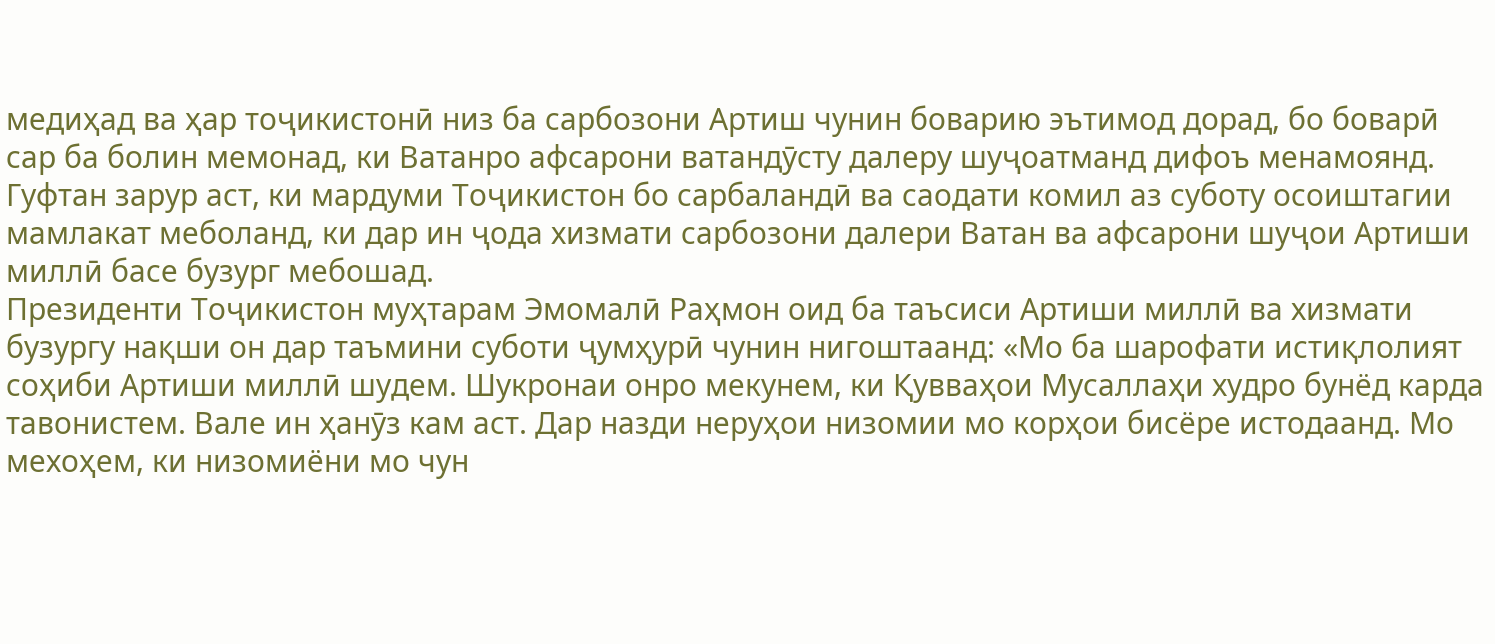медиҳад ва ҳар тоҷикистонӣ низ ба сарбозони Артиш чунин боварию эътимод дорад, бо боварӣ сар ба болин мемонад, ки Ватанро афсарони ватандӯсту далеру шуҷоатманд дифоъ менамоянд. Гуфтан зарур аст, ки мардуми Тоҷикистон бо сарбаландӣ ва саодати комил аз суботу осоиштагии мамлакат меболанд, ки дар ин ҷода хизмати сарбозони далери Ватан ва афсарони шуҷои Артиши миллӣ басе бузург мебошад.
Президенти Тоҷикистон муҳтарам Эмомалӣ Раҳмон оид ба таъсиси Артиши миллӣ ва хизмати бузургу нақши он дар таъмини суботи ҷумҳурӣ чунин нигоштаанд: «Мо ба шарофати истиқлолият соҳиби Артиши миллӣ шудем. Шукронаи онро мекунем, ки Қувваҳои Мусаллаҳи худро бунёд карда тавонистем. Вале ин ҳанӯз кам аст. Дар назди неруҳои низомии мо корҳои бисёре истодаанд. Мо мехоҳем, ки низомиёни мо чун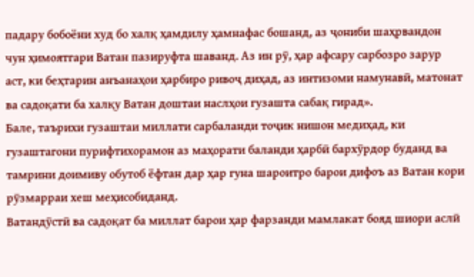падару бобоёни худ бо халқ ҳамдилу ҳамнафас бошанд, аз ҷониби шаҳрвандон чун ҳимоятгари Ватан пазируфта шаванд. Аз ин рӯ, ҳар афсару сарбозро зарур аст, ки беҳтарин анъанаҳои ҳарбиро ривоҷ диҳад, аз интизоми намунавӣ, матонат ва садоқати ба халқу Ватан доштаи наслҳои гузашта сабақ гирад».
Бале, таърихи гузаштаи миллати сарбаланди тоҷик нишон медиҳад, ки гузаштагони пурифтихорамон аз маҳорати баланди ҳарбӣ бархӯрдор буданд ва тамрини доимиву обутоб ёфтан дар ҳар гуна шароитро барои дифоъ аз Ватан кори рӯзмарраи хеш меҳисобиданд.
Ватандӯстӣ ва садоқат ба миллат барои ҳар фарзанди мамлакат бояд шиори аслӣ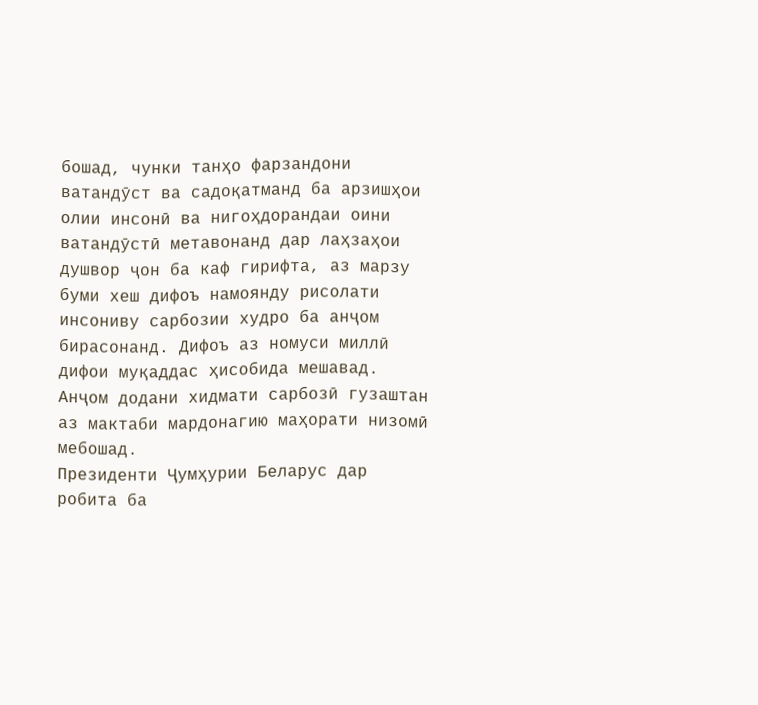бошад, чунки танҳо фарзандони ватандӯст ва садоқатманд ба арзишҳои олии инсонӣ ва нигоҳдорандаи оини ватандӯстӣ метавонанд дар лаҳзаҳои душвор ҷон ба каф гирифта, аз марзу буми хеш дифоъ намоянду рисолати инсониву сарбозии худро ба анҷом бирасонанд. Дифоъ аз номуси миллӣ дифои муқаддас ҳисобида мешавад. Анҷом додани хидмати сарбозӣ гузаштан аз мактаби мардонагию маҳорати низомӣ мебошад.
Президенти Ҷумҳурии Беларус дар робита ба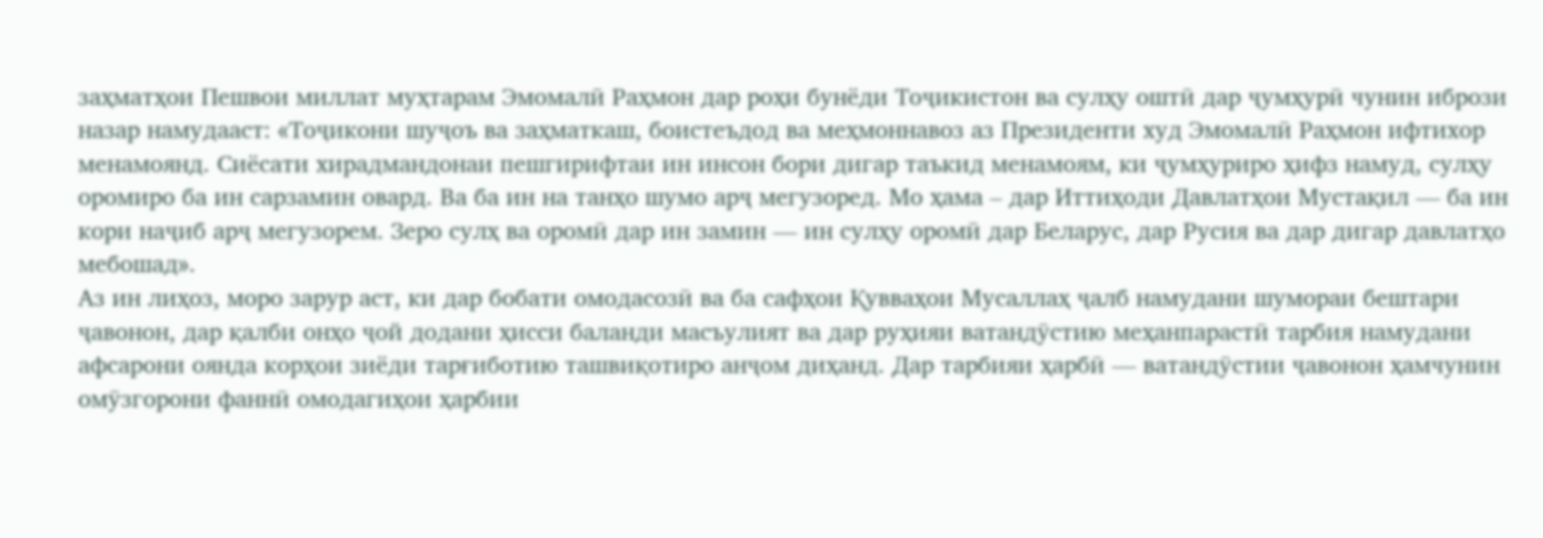заҳматҳои Пешвои миллат муҳтарам Эмомалӣ Раҳмон дар роҳи бунёди Тоҷикистон ва сулҳу оштӣ дар ҷумҳурӣ чунин ибрози назар намудааст: «Тоҷикони шуҷоъ ва заҳматкаш, боистеъдод ва меҳмоннавоз аз Президенти худ Эмомалӣ Раҳмон ифтихор менамоянд. Сиёсати хирадмандонаи пешгирифтаи ин инсон бори дигар таъкид менамоям, ки ҷумҳуриро ҳифз намуд, сулҳу оромиро ба ин сарзамин овард. Ва ба ин на танҳо шумо арҷ мегузоред. Мо ҳама – дар Иттиҳоди Давлатҳои Мустақил — ба ин кори наҷиб арҷ мегузорем. Зеро сулҳ ва оромӣ дар ин замин — ин сулҳу оромӣ дар Беларус, дар Русия ва дар дигар давлатҳо мебошад».
Аз ин лиҳоз, моро зарур аст, ки дар бобати омодасозӣ ва ба сафҳои Қувваҳои Мусаллаҳ ҷалб намудани шумораи бештари ҷавонон, дар қалби онҳо ҷой додани ҳисси баланди масъулият ва дар руҳияи ватандӯстию меҳанпарастӣ тарбия намудани афсарони оянда корҳои зиёди тарғиботию ташвиқотиро анҷом диҳанд. Дар тарбияи ҳарбӣ — ватандӯстии ҷавонон ҳамчунин омӯзгорони фаннӣ омодагиҳои ҳарбии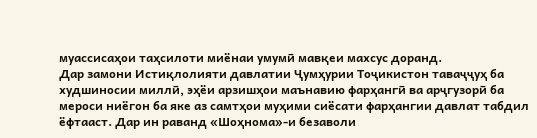муассисаҳои таҳсилоти миёнаи умумӣ мавқеи махсус доранд.
Дар замони Истиқлолияти давлатии Ҷумҳурии Тоҷикистон таваҷҷуҳ ба худшиносии миллӣ, эҳёи арзишҳои маънавию фарҳангӣ ва арҷгузорӣ ба мероси ниёгон ба яке аз самтҳои муҳими сиёсати фарҳангии давлат табдил ёфтааст. Дар ин раванд «Шоҳнома»-и безаволи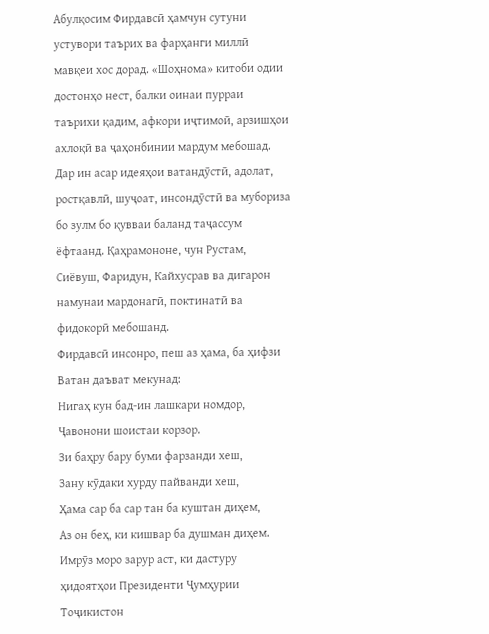Абулқосим Фирдавсӣ ҳамчун сутуни устувори таърих ва фарҳанги миллӣ мавқеи хос дорад. «Шоҳнома» китоби одии достонҳо нест, балки оинаи пурраи таърихи қадим, афкори иҷтимоӣ, арзишҳои ахлоқӣ ва ҷаҳонбинии мардум мебошад. Дар ин асар идеяҳои ватандӯстӣ, адолат, ростқавлӣ, шуҷоат, инсондӯстӣ ва мубориза бо зулм бо қувваи баланд таҷассум ёфтаанд. Қаҳрамононе, чун Рустам, Сиёвуш, Фаридун, Кайхусрав ва дигарон намунаи мардонагӣ, поктинатӣ ва фидокорӣ мебошанд.
Фирдавсӣ инсонро, пеш аз ҳама, ба ҳифзи Ватан даъват мекунад:
Нигаҳ кун бад-ин лашкари номдор,
Ҷавонони шоистаи корзор.
Зи баҳру бару буми фарзанди хеш,
Зану кӯдаки хурду пайванди хеш,
Ҳама сар ба сар тан ба куштан диҳем,
Аз он беҳ, ки кишвар ба душман диҳем.
Имрӯз моро зарур аст, ки дастуру ҳидоятҳои Президенти Ҷумҳурии Тоҷикистон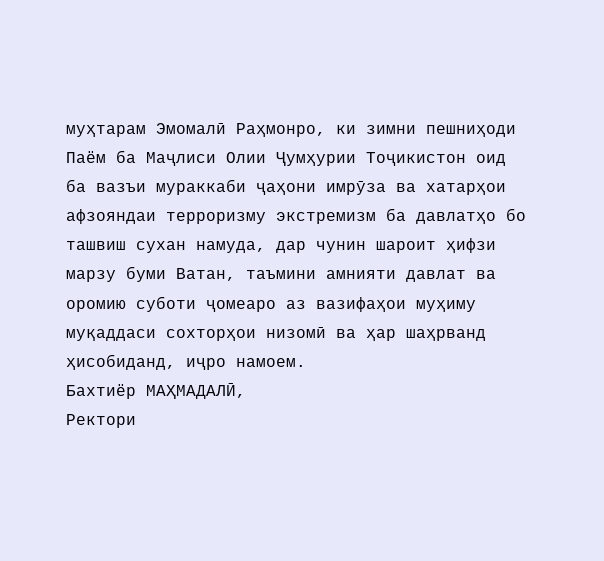муҳтарам Эмомалӣ Раҳмонро, ки зимни пешниҳоди Паём ба Маҷлиси Олии Ҷумҳурии Тоҷикистон оид ба вазъи мураккаби ҷаҳони имрӯза ва хатарҳои афзояндаи терроризму экстремизм ба давлатҳо бо ташвиш сухан намуда, дар чунин шароит ҳифзи марзу буми Ватан, таъмини амнияти давлат ва оромию суботи ҷомеаро аз вазифаҳои муҳиму муқаддаси сохторҳои низомӣ ва ҳар шаҳрванд ҳисобиданд, иҷро намоем.
Бахтиёр МАҲМАДАЛӢ,
Ректори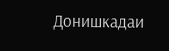Донишкадаи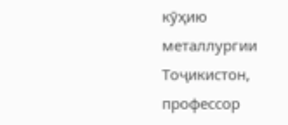кӯҳию металлургии Тоҷикистон, профессор